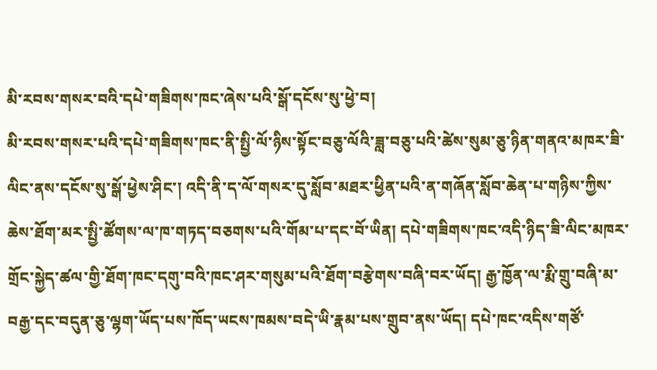མི་རབས་གསར་བའི་དཔེ་གཟིགས་ཁང་ཞེས་པའི་སྒོ་དངོས་སུ་ཕྱེ་བ།
མི་རབས་གསར་པའི་དཔེ་གཟིགས་ཁང་ནི་སྤྱི་ལོ་ཉིས་སྟོང་བཅུ་ལོའི་ཟླ་བཅུ་པའི་ཚེས་སུམ་ཅུ་ཉིན་གནའ་མཁར་ཟི་ལིང་ནས་དངོས་སུ་སྒོ་ཕྱེས་ཤིང་། འདི་ནི་ད་ལོ་གསར་དུ་སློབ་མཐར་ཕྱིན་པའི་ན་གཞོན་སློབ་ཆེན་པ་གཉིས་ཀྱིས་ཆེས་ཐོག་མར་སྤྱི་ཚོགས་ལ་ཁ་གཏད་བཅགས་པའི་གོམ་པ་དང་བོ་ཡིན། དཔེ་གཟིགས་ཁང་འདི་ཉིད་ཟི་ལིང་མཁར་གྲོང་སྐྱེད་ཚལ་གྱི་ཐོག་ཁང་དགུ་བའི་ཁང་ཤར་གསུམ་པའི་ཐོག་བརྩེགས་བཞི་བར་ཡོད། རྒྱ་ཁྱོན་ལ་རྨི་གྲུ་བཞི་མ་བརྒྱ་དང་བདུན་ཅུ་ལྷག་ཡོད་པས་ཁོད་ཡངས་ཁམས་བདེ་ཡི་རྣམ་པས་གྲུབ་ནས་ཡོད། དཔེ་ཁང་འདིས་གཙོ་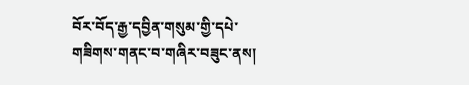བོར་བོད་རྒྱ་དབྱིན་གསུམ་གྱི་དཔེ་གཟིགས་གནང་བ་གཞིར་བཟུང་ནས།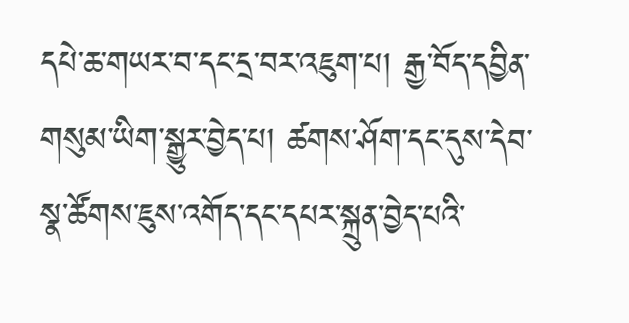དཔེ་ཆ་གཡར་བ་དང་དྲ་བར་འཇུག་པ། རྒྱ་བོད་དབྱིན་གསུམ་ཡིག་སྒྱུར་བྱེད་པ། ཚགས་ཤོག་དང་དུས་དེབ་སྣ་ཚོགས་ཇུས་འགོད་དང་དཔར་སྐྲུན་བྱེད་པའི་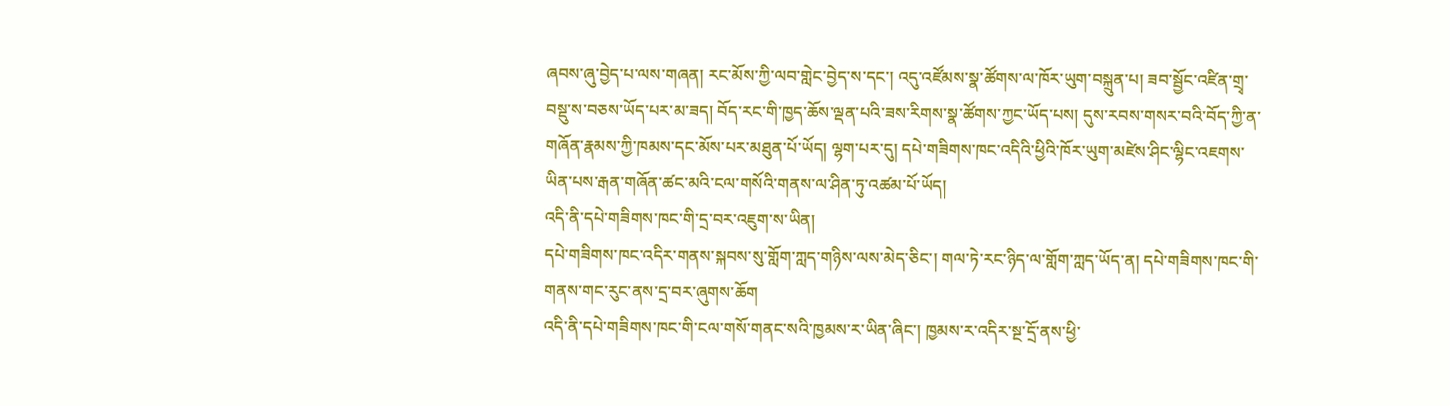ཞབས་ཞུ་བྱེད་པ་ལས་གཞན། རང་མོས་ཀྱི་ལབ་གླེང་བྱེད་ས་དང་། འདུ་འཛོམས་སྣ་ཚོགས་ལ་ཁོར་ཡུག་བསྐྲུན་པ། ཟབ་སྦྱོང་འཛིན་གྲྭ་བསྡུ་ས་བཅས་ཡོད་པར་མ་ཟད། བོད་རང་གི་ཁྱད་ཆོས་ལྡན་པའི་ཟས་རིགས་སྣ་ཚོགས་ཀྱང་ཡོད་པས། དུས་རབས་གསར་བའི་བོད་ཀྱི་ན་གཞོན་རྣམས་ཀྱི་ཁམས་དང་མོས་པར་མཐུན་པོ་ཡོད། ལྷག་པར་དུ། དཔེ་གཟིགས་ཁང་འདིའི་ཕྱིའི་ཁོར་ཡུག་མཛེས་ཤིང་ལྷིང་འཇགས་ཡིན་པས་རྒན་གཞོན་ཚང་མའི་ངལ་གསོའི་གནས་ལ་ཤིན་ཏུ་འཚམ་པོ་ཡོད།
འདི་ནི་དཔེ་གཟིགས་ཁང་གི་དྲ་བར་འཇུག་ས་ཡིན།
དཔེ་གཟིགས་ཁང་འདིར་གནས་སྐབས་སུ་གློག་ཀླད་གཉིས་ལས་མེད་ཅིང་། གལ་ཏེ་རང་ཉིད་ལ་གློག་ཀླད་ཡོད་ན། དཔེ་གཟིགས་ཁང་གི་གནས་གང་རུང་ནས་དྲ་བར་ཞུགས་ཆོག
འདི་ནི་དཔེ་གཟིགས་ཁང་གི་ངལ་གསོ་གནང་སའི་ཁྱམས་ར་ཡིན་ཞིང་། ཁྱམས་ར་འདིར་སྔ་དྲོ་ནས་ཕྱི་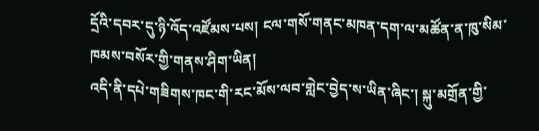དྲོའི་དབར་དུ་ཉི་འོད་འཛོམས་པས། ངལ་གསོ་གནང་མཁན་དག་ལ་མཚོན་ན་ཁུ་སིམ་ཁམས་བསོར་གྱི་གནས་ཤིག་ཡིན།
འདི་ནི་དཔེ་གཟིགས་ཁང་གི་རང་མོས་ལབ་གླེང་བྱེད་ས་ཡིན་ཞིང་། སྐུ་མགྲོན་གྱི་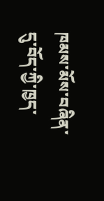ཁམས་མོས་བཞིན་དུ་བོད་ཀྱི་ཁྱད་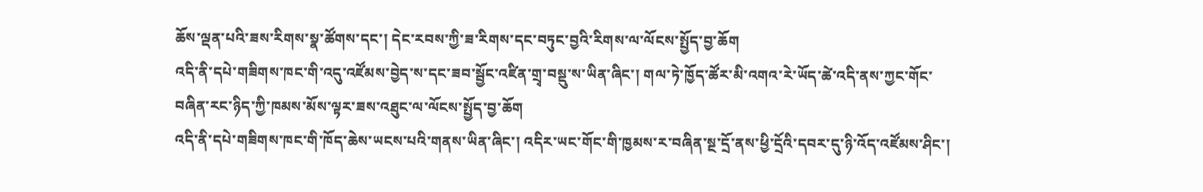ཆོས་ལྡན་པའི་ཟས་རིགས་སྣ་ཚོགས་དང་། དེང་རབས་ཀྱི་ཟ་རིགས་དང་བཏུང་བྱའི་རིགས་ལ་ལོངས་སྤྱོད་བྱ་ཆོག
འདི་ནི་དཔེ་གཟིགས་ཁང་གི་འདུ་འཛོམས་བྱེད་ས་དང་ཟབ་སྦྱོང་འཛིན་གྲྭ་བསྡུ་ས་ཡིན་ཞིང་། གལ་ཏེ་ཁྱོད་ཚོར་མི་འགའ་རེ་ཡོད་ཚེ་འདི་ནས་ཀྱང་གོང་བཞིན་རང་ཉིད་ཀྱི་ཁམས་མོས་ལྟར་ཟས་འཐུང་ལ་ལོངས་སྤྱོད་བྱ་ཆོག
འདི་ནི་དཔེ་གཟིགས་ཁང་གི་ཁོད་ཆེས་ཡངས་པའི་གནས་ཡིན་ཞིང་། འདིར་ཡང་གོང་གི་ཁྱམས་ར་བཞིན་སྔ་དྲོ་ནས་ཕྱི་དྲོའི་དབར་དུ་ཉི་འོད་འཛོམས་ཤིང་།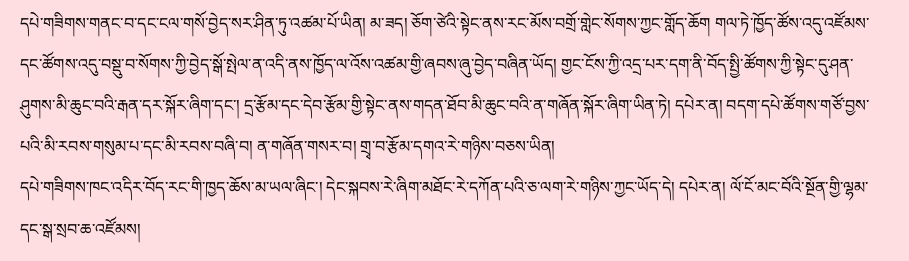དཔེ་གཟིགས་གནང་བ་དང་ངལ་གསོ་བྱེད་སར་ཤིན་ཏུ་འཚམ་པོ་ཡིན། མ་ཟད། ཅོག་ཙེའི་སྟེང་ནས་རང་མོས་བགྲོ་གླེང་སོགས་ཀྱང་གློད་ཆོག གལ་ཏེ་ཁྱོད་ཚོས་འདུ་འཛོམས་དང་ཚོགས་འདུ་བསྡུ་བ་སོགས་ཀྱི་བྱེད་སྒོ་སྤེལ་ན་འདི་ནས་ཁྱོད་ལ་འོས་འཚམ་གྱི་ཞབས་ཞུ་བྱེད་བཞིན་ཡོད། གྱང་ངོས་ཀྱི་འདྲ་པར་དག་ནི་བོད་སྤྱི་ཚོགས་ཀྱི་སྟེང་དུ་ཤན་ཤུགས་མི་ཆུང་བའི་རྒན་དར་སྐོར་ཞིག་དང་། དྲ་རྩོམ་དང་དེབ་རྩོམ་གྱི་སྟེང་ནས་གདན་ཐོབ་མི་ཆུང་བའི་ན་གཞོན་སྐོར་ཞིག་ཡིན་ཏེ། དཔེར་ན། བདག་དཔེ་ཚོགས་གཙོ་བྱས་པའི་མི་རབས་གསུམ་པ་དང་མི་རབས་བཞི་བ། ན་གཞོན་གསར་བ། གྲྭ་བ་རྩོམ་དགའ་རེ་གཉིས་བཅས་ཡིན།
དཔེ་གཟིགས་ཁང་འདིར་བོད་རང་གི་ཁྱད་ཆོས་མ་ཡལ་ཞིང་། དེང་སྐབས་རེ་ཞིག་མཐོང་རེ་དཀོན་པའི་ཅ་ལག་རེ་གཉིས་ཀྱང་ཡོད་དེ། དཔེར་ན། ལོ་ངོ་མང་བོའི་སྔོན་གྱི་ལྷམ་དང་སྒ་སྲབ་ཆ་འཛོམས།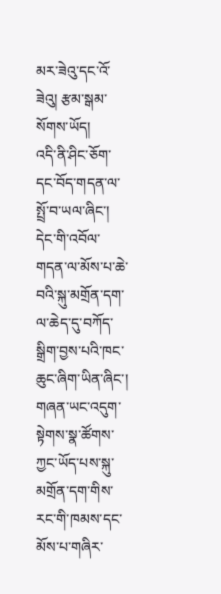མར་ཟེའུ་དང་འོ་ཟེའུ། རྩམ་སྒམ་སོགས་ཡོད།
འདི་ནི་ཤིང་ཅོག་དང་བོད་གདན་ལ་སྤྲོ་བ་ཡལ་ཞིང་། དེང་གི་འབོལ་གདན་ལ་མོས་པ་ཆེ་བའི་སྐུ་མགྲོན་དག་ལ་ཆེད་དུ་བཀོད་སྒྲིག་བྱས་པའི་ཁང་ཆུང་ཞིག་ཡིན་ཞིང་། གཞན་ཡང་འདུག་སྟེགས་སྣ་ཚོགས་ཀྱང་ཡོད་པས་སྐུ་མགྲོན་དག་གིས་རང་གི་ཁམས་དང་མོས་པ་གཞིར་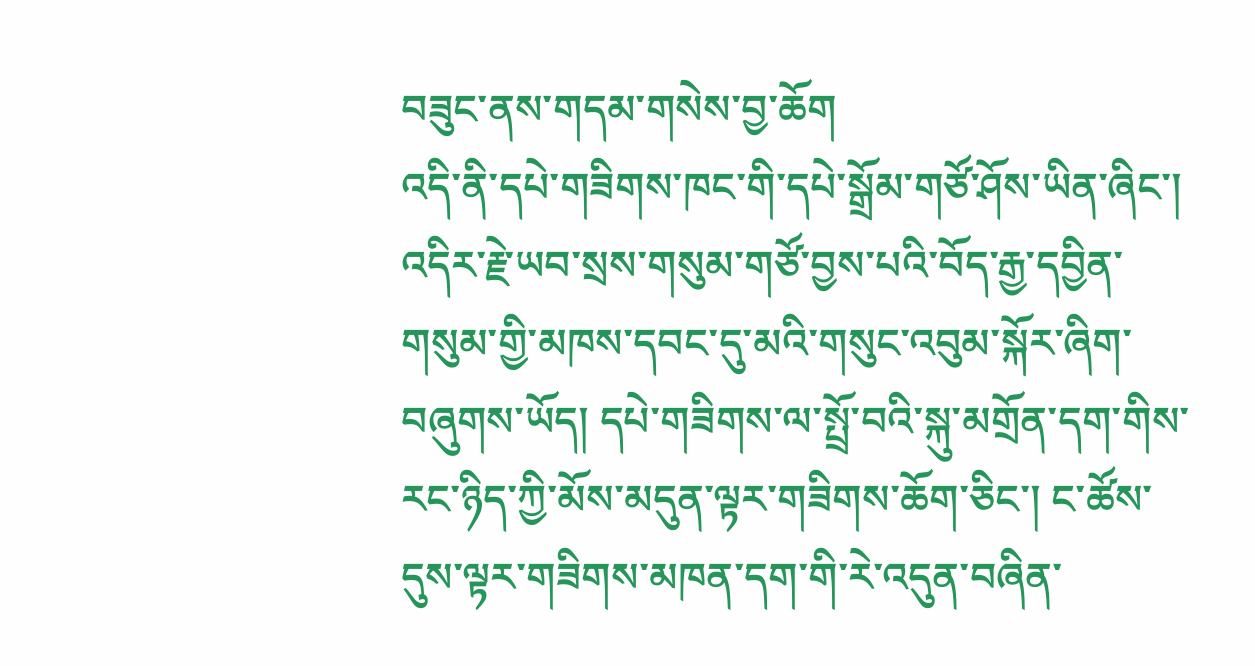བཟུང་ནས་གདམ་གསེས་བྱ་ཆོག
འདི་ནི་དཔེ་གཟིགས་ཁང་གི་དཔེ་སྒྲོམ་གཙོ་ཤོས་ཡིན་ཞིང་། འདིར་རྗེ་ཡབ་སྲས་གསུམ་གཙོ་བྱས་པའི་བོད་རྒྱ་དབྱིན་གསུམ་གྱི་མཁས་དབང་དུ་མའི་གསུང་འབུམ་སྐོར་ཞིག་བཞུགས་ཡོད། དཔེ་གཟིགས་ལ་སྤྲོ་བའི་སྐུ་མགྲོན་དག་གིས་རང་ཉིད་ཀྱི་མོས་མདུན་ལྟར་གཟིགས་ཆོག་ཅིང་། ང་ཚོས་དུས་ལྟར་གཟིགས་མཁན་དག་གི་རེ་འདུན་བཞིན་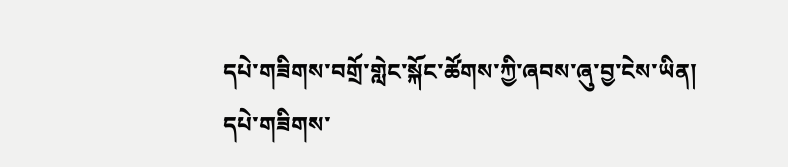དཔེ་གཟིགས་བགྲོ་གླེང་སྐོང་ཚོགས་ཀྱི་ཞབས་ཞུ་བྱ་ངེས་ཡིན།
དཔེ་གཟིགས་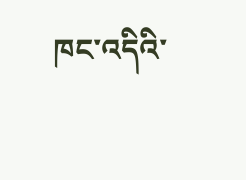ཁང་འདིའི་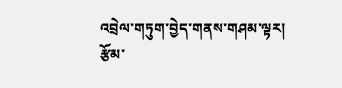འབྲེལ་གཏུག་བྱེད་གནས་གཤམ་ལྟར།
རྩོམ་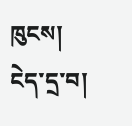ཁུངས། ངེད་དྲ་བ།